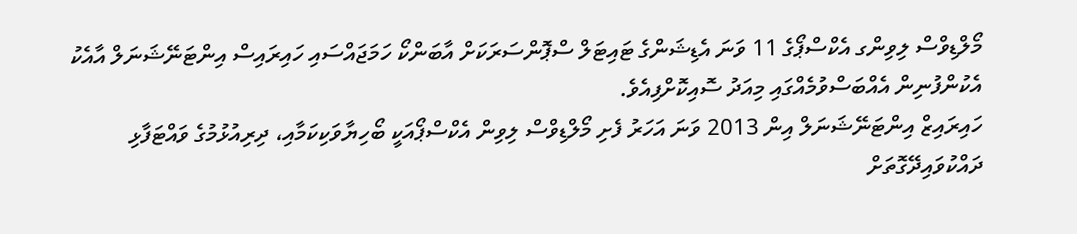މޯލްޑިވްސް ލިވިންގ އެކްސްޕޯގެ 11 ވަނަ އެޑިޝަންގެ ޓައިޓަލް ސްޕޮންސަރަކަށް އާބަންކޯ ހަމަޖައްސައި ހައިރައިސް އިންޓަނޭޝަނަލް އާއެކު އެކުންފުނިން އެއްބަސްވުމެއްގައި މިއަދު ސޮއިކޮށްފިއެވެ.
ހައިރައިޒް އިންޓަނޭޝަނަލް އިން 2013 ވަނަ އަހަރު ފެށި މޯލްޑިވްސް ލިވިން އެކްސްޕޯއަކީ ބޯހިޔާވަކިކަމާއި، ދިރިއުޅުމުގެ ވައްޓަފާޅި ދައްކުވައިދޭގޮތަށް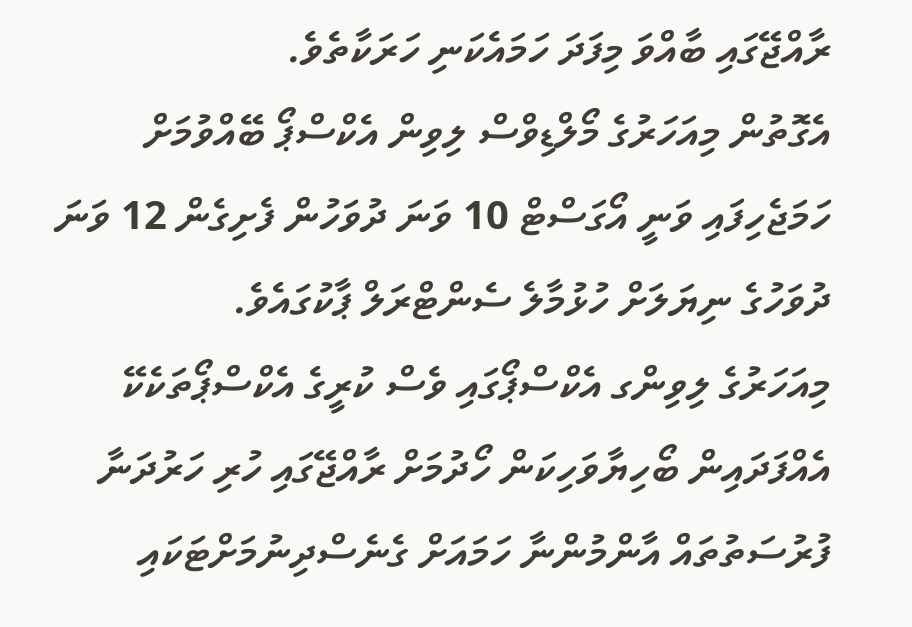ރާއްޖޭގައި ބާއްވަ މިފަދަ ހަމައެކަނި ހަރަކާތެވެ.
އެގޮތުން މިއަހަރުގެ މޯލްޑިވްސް ލިވިން އެކްސްޕޯ ބޭއްވުމަށް ހަމަޖެހިފައި ވަނީ އޯގަސްޓް 10 ވަނަ ދުވަހުން ފެށިގެން 12 ވަނަ ދުވަހުގެ ނިޔަލަށް ހުޅުމާލެ ސެންޓްރަލް ޕާކުގައެވެ.
މިއަހަރުގެ ލިވިންގ އެކްސްޕޯގައި ވެސް ކުރީގެ އެކްސްޕޯތަކެކޭ އެއްފަދައިން ބޯހިޔާވަހިކަން ހޯދުމަށް ރާއްޖޭގައި ހުރި ހަރުދަނާ ފުރުސަތުތައް އާންމުންނާ ހަމައަށް ގެނެސްދިނުމަށްޓަކައި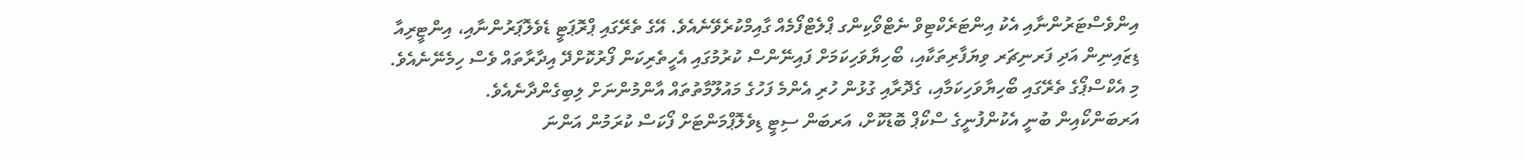އިންވެސްޓަރުންނާއި އެކު އިންޓަރެކްޓިވް ނެޓްވޯކިންގ ޕްލެޓްފޯމެއް ގާއިމްކުރެވޭނެއެވެ. އޭގެ ތެރޭގައި ޕްރޮޕަޓީ ޑެވެލޮޕަރުންނާއި، އިންޓީރިއާ ޑިޒައިނިން އަދި ފަރނިޗަރ ވިޔަފާރިތަކާއި، ބޯހިޔާވަހިކަމަށް ފައިނޭންސް ކުރުމުގައި އެހީތެރިކަން ފޯރުކޮށްދޭ އިދާރާތައް ވެސް ހިމެނޭނެއެވެ. މި އެކްސްޕޯގެ ތެރޭގައި ބޯހިޔާވަހިކަމާއި، ގެދޮރާއި ގުޅުން ހުރި އެންމެ ފަހުގެ މައުލޫމާތުތައް އާންމުންނަށް ލިބިގެންދާނެއެވެ.
އަރބަންކޯއިން ބުނީ އެކުންފުނީގެ ސްކޯޕް ބޮޑުކޮށް، އަރބަން ސިޓީ ޑިވެލޮޕްމަންޓަށް ފޯކަސް ކުރަމުން އަންނަ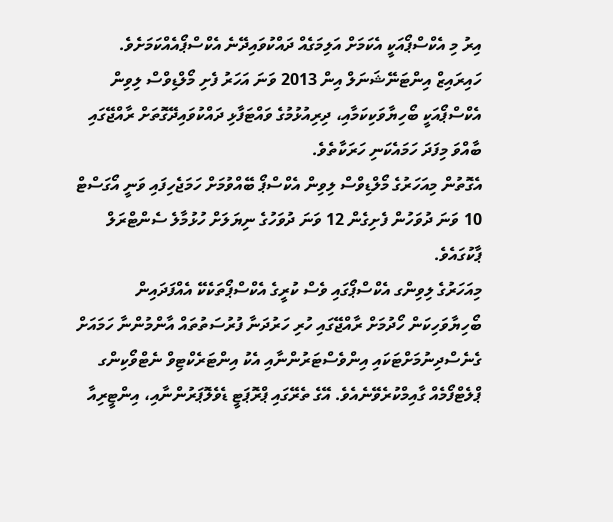އިރު މި އެކްސްޕޯއަކީ އެކަމަށް އަލިމަގެއް ދައްކުވައިދޭނެ އެކްސްޕޯއެއްކަމަށެވެ.
ހައިރައިޒް އިންޓަނޭޝަނަލް އިން 2013 ވަނަ އަހަރު ފެށި މޯލްޑިވްސް ލިވިން އެކްސްޕޯއަކީ ބޯހިޔާވަކިކަމާއި، ދިރިއުޅުމުގެ ވައްޓަފާޅި ދައްކުވައިދޭގޮތަށް ރާއްޖޭގައި ބާއްވަ މިފަދަ ހަމައެކަނި ހަރަކާތެވެ.
އެގޮތުން މިއަހަރުގެ މޯލްޑިވްސް ލިވިން އެކްސްޕޯ ބޭއްވުމަށް ހަމަޖެހިފައި ވަނީ އޯގަސްޓް 10 ވަނަ ދުވަހުން ފެށިގެން 12 ވަނަ ދުވަހުގެ ނިޔަލަށް ހުޅުމާލެ ސެންޓްރަލް ޕާކުގައެވެ.
މިއަހަރުގެ ލިވިންގ އެކްސްޕޯގައި ވެސް ކުރީގެ އެކްސްޕޯތަކެކޭ އެއްފަދައިން ބޯހިޔާވަހިކަން ހޯދުމަށް ރާއްޖޭގައި ހުރި ހަރުދަނާ ފުރުސަތުތައް އާންމުންނާ ހަމައަށް ގެނެސްދިނުމަށްޓަކައި އިންވެސްޓަރުންނާއި އެކު އިންޓަރެކްޓިވް ނެޓްވޯކިންގ ޕްލެޓްފޯމެއް ގާއިމްކުރެވޭނެއެވެ. އޭގެ ތެރޭގައި ޕްރޮޕަޓީ ޑެވެލޮޕަރުންނާއި، އިންޓީރިއާ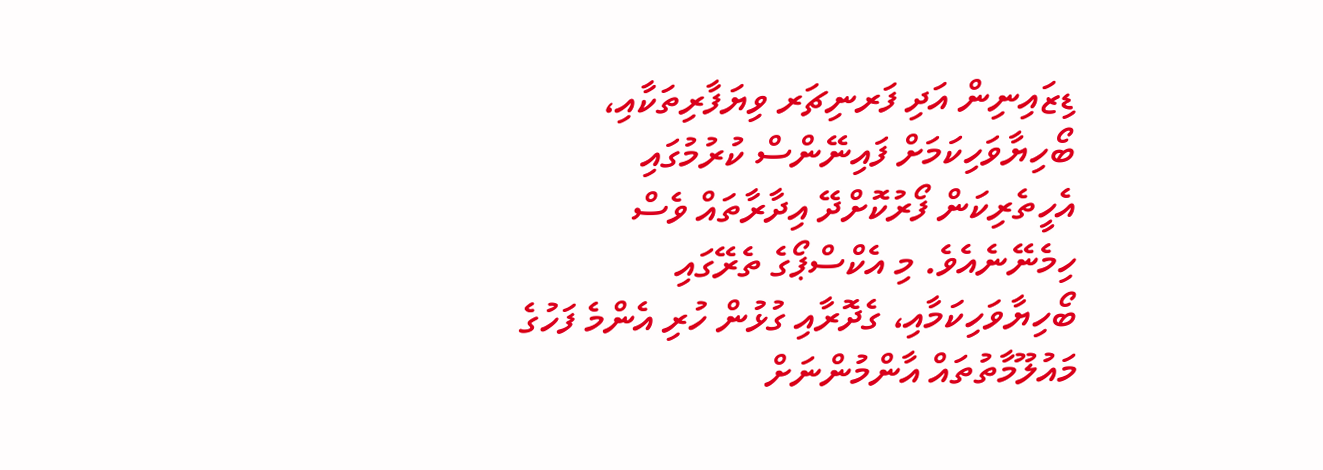ޑިޒައިނިން އަދި ފަރނިޗަރ ވިޔަފާރިތަކާއި، ބޯހިޔާވަހިކަމަށް ފައިނޭންސް ކުރުމުގައި އެހީތެރިކަން ފޯރުކޮށްދޭ އިދާރާތައް ވެސް ހިމެނޭނެއެވެ. މި އެކްސްޕޯގެ ތެރޭގައި ބޯހިޔާވަހިކަމާއި، ގެދޮރާއި ގުޅުން ހުރި އެންމެ ފަހުގެ މައުލޫމާތުތައް އާންމުންނަށް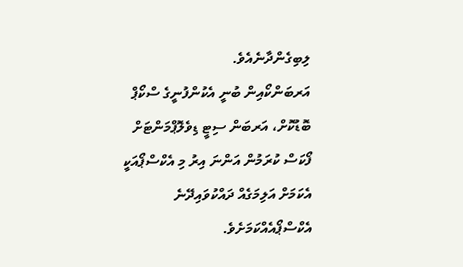ލިބިގެންދާނެއެވެ.
އަރބަންކޯއިން ބުނީ އެކުންފުނީގެ ސްކޯޕް ބޮޑުކޮށް، އަރބަން ސިޓީ ޑިވެލޮޕްމަންޓަށް ފޯކަސް ކުރަމުން އަންނަ އިރު މި އެކްސްޕޯއަކީ އެކަމަށް އަލިމަގެއް ދައްކުވައިދޭނެ އެކްސްޕޯއެއްކަމަށެވެ.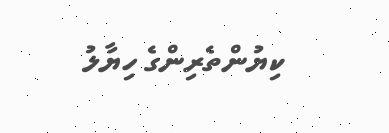ކިޔުންތެރިންގެ ހިޔާލު